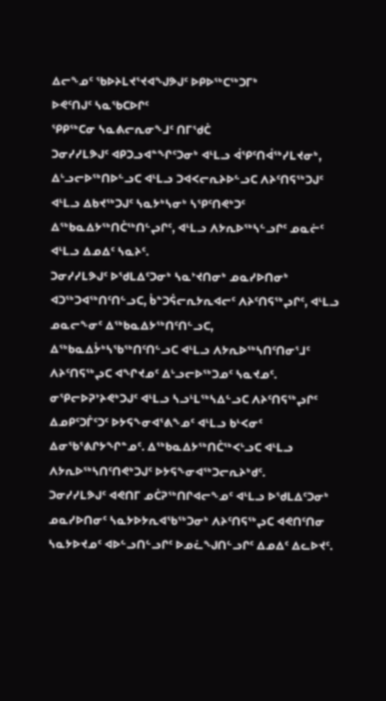ᐃᓕᖕᓄᑦ ᖃᐅᔨᒪᔪᕐᔪᐊᖑᕗᒍᑦ ᐅᑭᐅᖅᑕᖅᑐᒥᒃ
ᐅᕙᑦᑎᒍᑦ ᓴᓇᖃᑕᐅᒋᑦ
ᕿᑭᖅᑕᓂ ᓴᓇᕕᓕᕆᓂᖕᒧᑦ ᑎᒥᖁᑖ
ᑐᓂᓯᓯᒪᕗᒍᑦ ᐊᑭᑐᓗᐊᓐᖏᑦᑐᓂᒃ ᐊᒻᒪᓗ ᐋᕿᑦᑎᐋᖅᓯᒪᔪᓂᒃ, ᐃᒡᓗᓕᐅᖅᑎᐅᓪᓗᑕ ᐊᒻᒪᓗ ᑐᐊᐸᓕᕆᔨᐅᓪᓗᑕ ᐱᔨᑦᑎᕋᖅᑐᒍᑦ ᐊᒻᒪᓗ ᐃᑲᔪᖅᑐᒍᑦ ᓴᓇᔭᒃᓴᓂᒃ ᓴᕿᑦᑎᕙᒃᑐᑦ ᐃᖅᑲᓇᐃᔭᖅᑎᑖᖅᑎᓪᖢᒋᑦ, ᐊᒻᒪᓗ ᐱᔭᕆᐅᖅᓴᓪᓗᒋᑦ ᓄᓇᓖᑦ ᐊᒻᒪᓗ ᐃᓄᐃᑦ ᓴᓇᔨᑦ.
ᑐᓂᓯᓯᒪᕗᒍᑦ ᐅᖁᒪᐃᑦᑐᓂᒃ ᓴᓇᔾᔪᑎᓂᒃ ᓄᓇᓯᐅᑎᓂᒃ ᐊᑐᖅᑐᐊᖅᑎᑦᑎᓪᓗᑕ, ᑳᓐᑐᕌᓕᕆᔭᕆᐊᓕᑦ ᐱᔨᑦᑎᕋᖅᖢᒋᑦ, ᐊᒻᒪᓗ ᓄᓇᓕᖕᓂᑦ ᐃᖅᑲᓇᐃᔭᖅᑎᑦᑎᓪᓗᑕ, ᐃᖅᑲᓇᐃᔮᒃᓴᖃᖅᑎᑦᑎᓪᓗᑕ ᐊᒻᒪᓗ ᐱᔭᕆᐅᖅᓴᑎᑦᑎᓂᕐᒧᑦ ᐱᔨᑦᑎᕋᖅᖢᑕ ᐊᖏᔪᓄᑦ ᐃᒡᓗᓕᐅᖅᑐᓄᑦ ᓴᓇᔪᓄᑦ.
ᓂᕿᓕᐅᕈᔾᔨᕙᒃᑐᒍᑦ ᐊᒻᒪᓗ ᓴᓗᒻᒪᖅᓴᐃᓪᓗᑕ ᐱᔨᑦᑎᕋᖅᖢᒋᑦ ᐃᓄᑭᑦᑐᒦᑦᑐᑦ ᐅᔭᕋᖕᓂᐊᕐᕕᖕᓄᑦ ᐊᒻᒪᓗ ᑲᒻᐸᓂᑦ ᐃᓂᖃᕐᕕᒋᔭᖏᓐᓄᑦ. ᐃᖅᑲᓇᐃᔭᖅᑎᑖᖅᐸᒡᓗᑕ ᐊᒻᒪᓗ ᐱᔭᕆᐅᖅᓴᑎᑦᑎᕙᒃᑐᒍᑦ ᐅᔭᕋᖕᓂᐊᖅᑐᓕᕆᔨᒃᑯᑦ.
ᑐᓂᓯᓯᒪᕗᒍᑦ ᐊᕙᑎᒥ ᓄᑖᕈᖅᑎᒋᐊᓕᖕᓄᑦ ᐊᒻᒪᓗ ᐅᖁᒪᐃᑦᑐᓂᒃ ᓄᓇᓯᐅᑎᓂᑦ ᓴᓇᔭᐅᔭᕆᐊᖃᖅᑐᓂᒃ ᐱᔨᑦᑎᕋᖅᖢᑕ ᐊᕙᑎᑦᑎᓂ ᓴᓇᔭᐅᔪᓄᑦ ᐊᐅᓪᓗᑎᓪᓗᒋᑦ ᐅᓄᓛᖑᑎᓪᓗᒋᑦ ᐃᓄᐃᑦ ᐃᓚᐅᔪᑦ.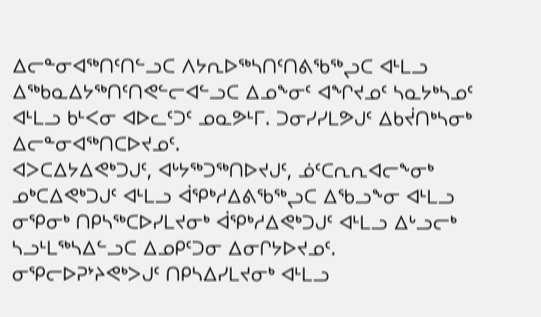ᐃᓕᓐᓂᐊᖅᑎᑦᑎᓪᓗᑕ ᐱᔭᕆᐅᖅᓴᑎᑦᑎᕕᖃᖅᖢᑕ ᐊᒻᒪᓗ ᐃᖅᑲᓇᐃᔭᖅᑎᑦᑎᕙᓪᓕᐊᓪᓗᑕ ᐃᓄᖕᓂᑦ ᐊᖏᔪᓄᑦ ᓴᓇᔭᒃᓴᓄᑦ ᐊᒻᒪᓗ ᑲᒻᐸᓂ ᐊᐅᓚᑦᑐᑦ ᓄᓇᕗᒻᒥ. ᑐᓂᓯᓯᒪᕗᒍᑦ ᐃᑲᔫᑎᒃᓴᓂᒃ ᐃᓕᓐᓂᐊᖅᑎᑕᐅᔪᓄᑦ.
ᐊᐳᑕᐃᔭᐃᕙᒃᑐᒍᑦ, ᐊᒡᔭᖅᑐᖅᑎᐅᔪᒍᑦ, ᓅᑦᑕᕆᕆᐊᓕᖕᓂᒃ ᓄᒃᑕᐃᕙᒃᑐᒍᑦ ᐊᒻᒪᓗ ᐋᕿᒃᓱᐃᕕᖃᖅᖢᑕ ᐃᖃᓗᖕᓂ ᐊᒻᒪᓗ ᓂᕿᓂᒃ ᑎᑭᓴᖅᑕᐅᓯᒪᔪᓂᒃ ᐋᕿᒃᓱᐃᕙᒃᑐᒍᑦ ᐊᒻᒪᓗ ᐃᒡᓗᓕᒃ ᓴᓗᒻᒪᖅᓴᐃᓪᓗᑕ ᐃᓄᑭᑦᑐᓂ ᐃᓂᒋᔭᐅᔪᓄᑦ.
ᓂᕿᓕᐅᕈᔾᔨᕙᒃᐳᒍᑦ ᑎᑭᓴᐃᓯᒪᔪᓂᒃ ᐊᒻᒪᓗ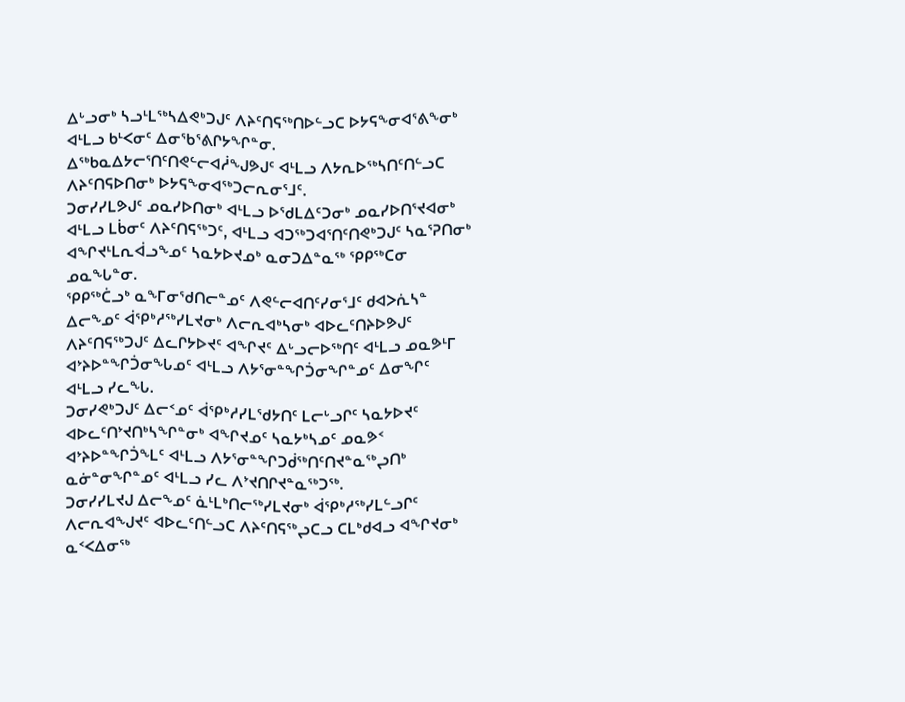ᐃᒡᓗᓂᒃ ᓴᓗᒻᒪᖅᓴᐃᕙᒃᑐᒍᑦ ᐱᔨᑦᑎᕋᖅᑎᐅᓪᓗᑕ ᐅᔭᕋᖕᓂᐊᕐᕕᖕᓂᒃ ᐊᒻᒪᓗ ᑲᒻᐸᓂᑦ ᐃᓂᖃᕐᕕᒋᔭᖏᓐᓂ. ᐃᖅᑲᓇᐃᔭᓕᕐᑎᑦᑎᕙᓪᓕᐊᓲᖑᕗᒍᑦ ᐊᒻᒪᓗ ᐱᔭᕆᐅᖅᓴᑎᑦᑎᓪᓗᑕ ᐱᔨᑦᑎᕋᐅᑎᓂᒃ ᐅᔭᕋᖕᓂᐊᖅᑐᓕᕆᓂᕐᒧᑦ.
ᑐᓂᓯᓯᒪᕗᒍᑦ ᓄᓇᓯᐅᑎᓂᒃ ᐊᒻᒪᓗ ᐅᖁᒪᐃᑦᑐᓂᒃ ᓄᓇᓯᐅᑎᕐᔪᐊᓂᒃ ᐊᒻᒪᓗ ᒪᑳᓂᑦ ᐱᔨᑦᑎᕋᖅᑐᑦ, ᐊᒻᒪᓗ ᐊᑐᖅᑐᐊᕐᑎᑦᑎᕙᒃᑐᒍᑦ ᓴᓇᕐᕈᑎᓂᒃ ᐊᖏᔪᒻᒪᕆᐋᓗᖕᓄᑦ ᓴᓇᔭᐅᔪᓄᒃ ᓇᓂᑐᐃᓐᓇᖅ ᕿᑭᖅᑕᓂ ᓄᓇᖓᓐᓂ.
ᕿᑭᖅᑖᓗᒃ ᓇᖕᒥᓂᖁᑎᓕᓐᓄᑦ ᐱᕙᓪᓕᐊᑎᑦᓯᓂᕐᒧᑦ ᑯᐊᐳᕇᓴᓐ
ᐃᓕᖕᓄᑦ ᐋᕿᒃᓱᖅᓯᒪᔪᓂᒃ ᐱᓕᕆᐊᒃᓴᓂᒃ ᐊᐅᓚᑦᑎᔨᐅᕗᒍᑦ ᐱᔨᑦᑎᕋᖅᑐᒍᑦ ᐃᓚᒋᔭᐅᔪᑦ ᐊᖏᔪᑦ ᐃᒡᓗᓕᐅᖅᑎᑦ ᐊᒻᒪᓗ ᓄᓇᕗᒻᒥ ᐊᔾᔨᐅᓐᖏᑑᓂᖓᓄᑦ ᐊᒻᒪᓗ ᐱᔭᕐᓂᓐᖏᑑᓂᖏᓐᓄᑦ ᐃᓂᖏᑦ ᐊᒻᒪᓗ ᓯᓚᖓ.
ᑐᓂᓯᕙᒃᑐᒍᑦ ᐃᓕᑉᓄᑦ ᐋᕿᒃᓱᓯᒪᖁᔭᑎᑦ ᒪᓕᒡᓗᒋᑦ ᓴᓇᔭᐅᔪᑦ ᐊᐅᓚᑦᑎᔾᔪᑎᒃᓴᖏᓐᓂᒃ ᐊᖏᔪᓄᑦ ᓴᓇᔭᒃᓴᓄᑦ ᓄᓇᕗᑉ ᐊᔾᔨᐅᓐᖏᑑᖕᒪᑦ ᐊᒻᒪᓗ ᐱᔭᕐᓂᓐᖏᑐᑰᖅᑎᑦᑎᔪᓐᓇᖅᖢᑎᒃ ᓇᓃᓐᓂᖏᓐᓄᑦ ᐊᒻᒪᓗ ᓯᓚ ᐱᔾᔪᑎᒋᔪᓐᓇᖅᑐᖅ.
ᑐᓂᓯᓯᒪᔪᒍ ᐃᓕᖕᓄᑦ ᓈᒻᒪᒃᑎᓕᖅᓯᒪᔪᓂᒃ ᐋᕿᒃᓱᖅᓯᒪᓪᓗᒋᑦ ᐱᓕᕆᐊᖑᔪᑦ ᐊᐅᓚᑦᑎᓪᓗᑕ ᐱᔨᑦᑎᕋᖅᖢᑕᓗ ᑕᒪᒃᑯᐊᓗ ᐊᖏᔪᓂᒃ ᓇᑉᐸᐃᓂᖅ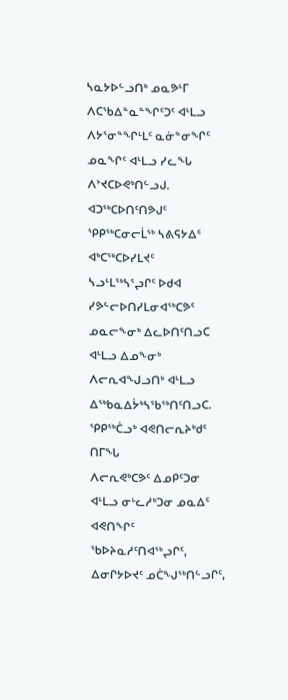ᓴᓇᔭᐅᓪᓗᑎᒃ ᓄᓇᕗᒻᒥ ᐱᑕᖃᐃᓐᓇᓐᖏᑦᑐᑦ ᐊᒻᒪᓗ ᐱᔭᕐᓂᓐᖏᒻᒪᑦ ᓇᓃᓐᓂᖏᑦ ᓄᓇᖏᑦ ᐊᒻᒪᓗ ᓯᓚᖓ ᐱᔾᔪᑕᐅᕙᒃᑎᓪᓗᒍ.
ᐊᑐᖅᑕᐅᑎᑦᑎᕗᒍᑦ ᕿᑭᖅᑕᓂᓕᒫᖅ ᓴᕕᕋᔭᐃᑦ ᐊᒃᑕᖅᑕᐅᓯᒪᔪᑦ ᓴᓗᒻᒪᖅᓴᕐᖢᒋᑦ ᐅᑯᐊ ᓯᕗᓪᓕᐅᑎᓯᒪᓂᐊᖅᑕᕗᑦ ᓄᓇᓕᖕᓂᒃ ᐃᓚᐅᑎᑦᑎᓗᑕ ᐊᒻᒪᓗ ᐃᓄᖕᓂᒃ ᐱᓕᕆᐊᖑᓗᑎᒃ ᐊᒻᒪᓗ ᐃᖅᑲᓇᐃᔮᒃᓴᖃᖅᑎᑦᑎᓗᑕ.
ᕿᑭᖅᑖᓗᒃ ᐊᕙᑎᓕᕆᔨᒃᑯᑦ ᑎᒥᖓ
ᐱᓕᕆᕙᒃᑕᕗᑦ ᐃᓄᑭᑦᑐᓂ ᐊᒻᒪᓗ ᓂᒡᓚᓱᒃᑐᓂ ᓄᓇᐃᑦ ᐊᕙᑎᖏᑦ ᖃᐅᔨᓇᓱᑦᑎᐊᖅᖢᒋᑦ, ᐃᓂᒋᔭᐅᔪᑦ ᓄᑖᖑᖅᑎᓪᓗᒋᑦ,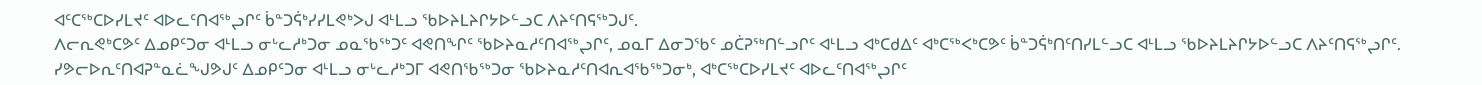ᐊᑦᑕᖅᑕᐅᓯᒪᔪᑦ ᐊᐅᓚᑦᑎᐊᖅᖢᒋᑦ ᑳᓐᑐᕌᒃᓯᓯᒪᕙᒃᐳᒍ ᐊᒻᒪᓗ ᖃᐅᔨᒪᔨᒋᔭᐅᓪᓗᑕ ᐱᔨᑦᑎᕋᖅᑐᒍᑦ.
ᐱᓕᕆᕙᒃᑕᕗᑦ ᐃᓄᑭᑦᑐᓂ ᐊᒻᒪᓗ ᓂᒡᓚᓱᒃᑐᓂ ᓄᓇᖃᖅᑐᑦ ᐊᕙᑎᖏᑦ ᖃᐅᔨᓇᓱᑦᑎᐊᖅᖢᒋᑦ, ᓄᓇᒥ ᐃᓂᑐᖃᑦ ᓄᑖᕈᖅᑎᓪᓗᒋᑦ ᐊᒻᒪᓗ ᐊᒃᑕᑯᐃᑦ ᐊᒃᑕᖅᐸᒃᑕᕗᑦ ᑳᓐᑐᕌᒃᑎᑦᑎᓯᒪᓪᓗᑕ ᐊᒻᒪᓗ ᖃᐅᔨᒪᔨᒋᔭᐅᓪᓗᑕ ᐱᔨᑦᑎᕋᖅᖢᒋᑦ.
ᓯᕗᓕᐅᕆᑦᑎᐊᕈᓐᓇᓛᖑᕗᒍᑦ ᐃᓄᑭᑦᑐᓂ ᐊᒻᒪᓗ ᓂᒡᓚᓱᒃᑐᒥ ᐊᕙᑎᖃᖅᑐᓂ ᖃᐅᔨᓇᓱᑦᑎᐊᕆᐊᖃᖅᑐᓂᒃ, ᐊᒃᑕᖅᑕᐅᓯᒪᔪᑦ ᐊᐅᓚᑦᑎᐊᖅᖢᒋᑦ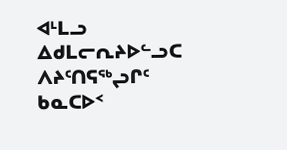ᐊᒻᒪᓗ ᐃᑯᒪᓕᕆᔨᐅᓪᓗᑕ ᐱᔨᑦᑎᕋᖅᖢᒋᑦ ᑲᓇᑕᐅᑉ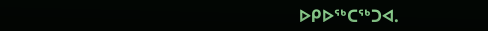ᐅᑭᐅᖅᑕᖅᑐᐊ.